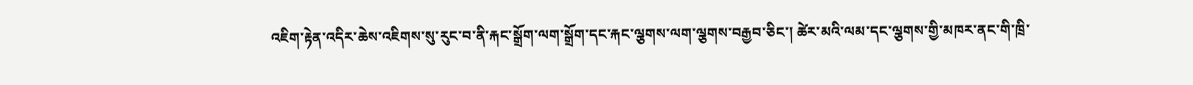འཇིག་རྟེན་འདིར་ཆེས་འཇིགས་སུ་རུང་བ་ནི་རྐང་སྒྲོག་ལག་སྒྲོག་དང་རྐང་ལྕགས་ལག་ལྕགས་བརྒྱབ་ཅིང་། ཚེར་མའི་ལམ་དང་ལྕགས་གྱི་མཁར་ནང་གི་ཁྲི་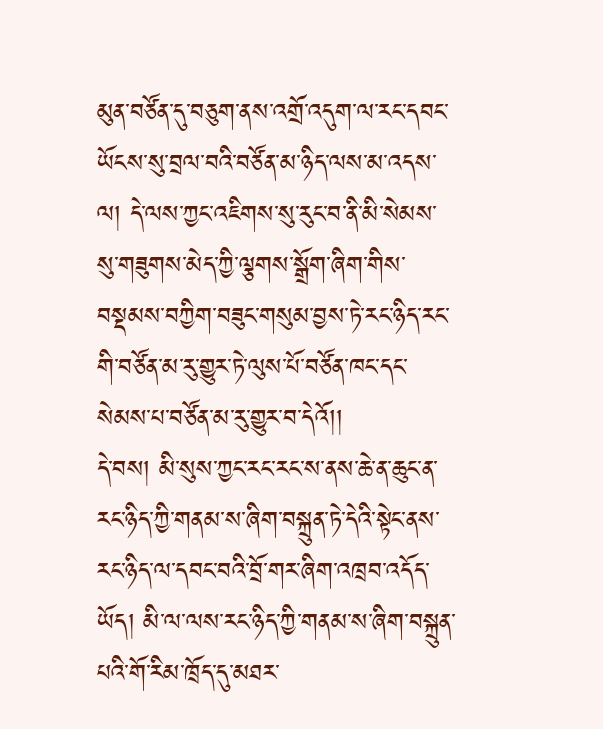མུན་བཙོན་དུ་བཅུག་ནས་འགྲོ་འདུག་ལ་རང་དབང་ཡོངས་སུ་བྲལ་བའི་བཙོན་མ་ཉིད་ལས་མ་འདས་ལ། དེ་ལས་ཀྱང་འཇིགས་སུ་རུང་བ་ནི་མི་སེམས་སུ་གཟུགས་མེད་ཀྱི་ལྕགས་སྒྲོག་ཞིག་གིས་བསྡམས་བཀྱིག་བཟུང་གསུམ་བྱས་ཏེ་རང་ཉིད་རང་གི་བཙོན་མ་རུ་གྱུར་ཏེ་ལུས་པོ་བཙོན་ཁང་དང་སེམས་པ་བཙོན་མ་རུ་གྱུར་བ་དེའོ།།
དེ་བས། མི་སུས་ཀྱང་རང་རང་ས་ནས་ཆེ་ན་ཆུང་ན་རང་ཉིད་ཀྱི་གནམ་ས་ཞིག་བསྐྲུན་ཏེ་དེའི་སྟེང་ནས་རང་ཉིད་ལ་དབང་བའི་བྲོ་གར་ཞིག་འཁྲབ་འདོད་ཡོད། མི་ལ་ལས་རང་ཉིད་ཀྱི་གནམ་ས་ཞིག་བསྐྲུན་པའི་གོ་རིམ་ཁྲོད་དུ་མཐར་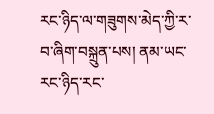རང་ཉིད་ལ་གཟུགས་མེད་ཀྱི་ར་བ་ཞིག་བསྐྲུན་པས། ནམ་ཡང་རང་ཉིད་རང་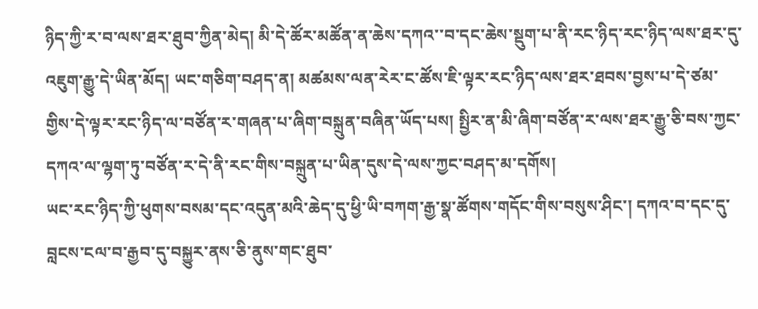ཉིད་ཀྱི་ར་བ་ལས་ཐར་ཐུབ་ཀྱིན་མེད། མི་དེ་ཚོར་མཚོན་ན་ཆེས་དཀའ་་བ་དང་ཆེས་སྡུག་པ་ནི་རང་ཉིད་རང་ཉིད་ལས་ཐར་དུ་འཇུག་རྒྱུ་དེ་ཡིན་མོད། ཡང་གཅིག་བཤད་ན། མཚམས་ལན་རེར་ང་ཚོས་ཇི་ལྟར་རང་ཉིད་ལས་ཐར་ཐབས་བྱས་པ་དེ་ཙམ་གྱིས་དེ་ལྟར་རང་ཉིད་ལ་བཙོན་ར་གཞན་པ་ཞིག་བསྐྲུན་བཞིན་ཡོད་པས། སྤྱིར་ན་མི་ཞིག་བཙོན་ར་ལས་ཐར་རྒྱུ་ཅི་བས་ཀྱང་དཀའ་ལ་ལྷག་ཏུ་བཙོན་ར་དེ་ནི་རང་གིས་བསྐྲུན་པ་ཡིན་དུས་དེ་ལས་ཀྱང་བཤད་མ་དགོས།
ཡང་རང་ཉིད་ཀྱི་ཕུགས་བསམ་དང་འདུན་མའི་ཆེད་དུ་ཕྱི་ཡི་བཀག་རྒྱ་སྣ་ཚོགས་གདོང་གིས་བསུས་ཤིང་། དཀའ་བ་དང་དུ་བླངས་ངལ་བ་རྒྱབ་དུ་བསྐྱུར་ནས་ཅི་ནུས་གང་ཐུབ་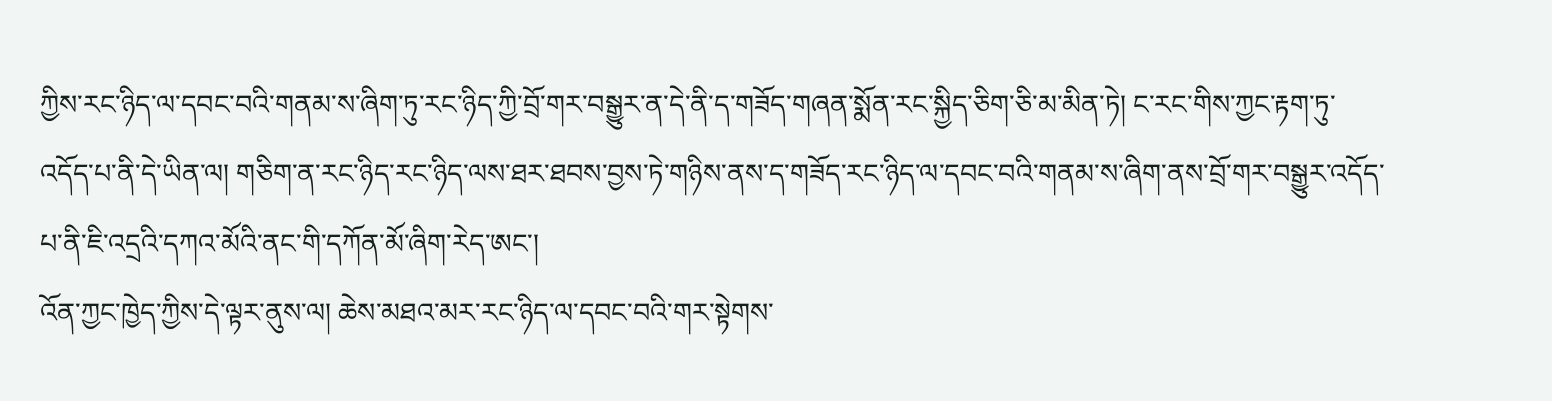ཀྱིས་རང་ཉིད་ལ་དབང་བའི་གནམ་ས་ཞིག་ཏུ་རང་ཉིད་ཀྱི་བྲོ་གར་བསྒྱུར་ན་དེ་ནི་ད་གཟོད་གཞན་སྨོན་རང་སྐྱིད་ཅིག་ཅི་མ་མིན་ཏེ། ང་རང་གིས་ཀྱང་རྟག་ཏུ་འདོད་པ་ནི་དེ་ཡིན་ལ། གཅིག་ན་རང་ཉིད་རང་ཉིད་ལས་ཐར་ཐབས་བྱས་ཏེ་གཉིས་ནས་ད་གཟོད་རང་ཉིད་ལ་དབང་བའི་གནམ་ས་ཞིག་ནས་བྲོ་གར་བསྒྱུར་འདོད་པ་ནི་ཇི་འདྲའི་དཀའ་མོའི་ནང་གི་དཀོན་མོ་ཞིག་རེད་ཨང་།
འོན་ཀྱང་ཁྱེད་ཀྱིས་དེ་ལྟར་ནུས་ལ། ཆེས་མཐའ་མར་རང་ཉིད་ལ་དབང་བའི་གར་སྟེགས་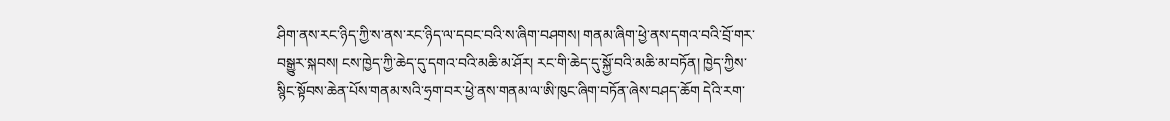ཤིག་ནས་རང་ཉིད་ཀྱི་ས་ནས་རང་ཉིད་ལ་དབང་བའི་ས་ཞིག་བཤགས། གནམ་ཞིག་ཕྱེ་ནས་དགའ་བའི་བྲོ་གར་བསྒྱུར་སྐབས། ངས་ཁྱེད་ཀྱི་ཆེད་དུ་དགའ་བའི་མཆི་མ་ཤོར། རང་གི་ཆེད་དུ་སྐྱོ་བའི་མཆི་མ་བཏོན། ཁྱེད་ཀྱིས་སྙིང་སྟོབས་ཆེན་པོས་གནམ་སའི་ཧྲག་བར་ཕྱེ་ནས་གནམ་ལ་ཨི་ཁུང་ཞིག་བཏོན་ཞེས་བཤད་ཆོག དེའི་རག་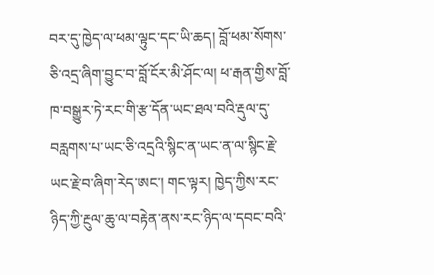བར་དུ་ཁྱེད་ལ་ཕམ་ལྟུང་དང་ཡི་ཆད། བློ་ཕམ་སོགས་ཅི་འདྲ་ཞིག་བྱུང་བ་བློ་ངོར་མི་ཤོང་ལ། ཕ་རྒན་གྱིས་བློ་ཁ་བསྒྱུར་ཏེ་རང་གི་རྩ་དོན་ཡང་ཐལ་བའི་རྡུལ་དུ་བརླགས་པ་ཡང་ཅི་འདྲའི་སྙིང་ན་ཡང་ན་ལ་སྙིང་རྗེ་ཡང་རྗེ་བ་ཞིག་རེད་ཨང་། གང་ལྟར། ཁྱེད་ཀྱིས་རང་ཉིད་ཀྱི་རྔུལ་ཆུ་ལ་བརྟེན་ནས་རང་ཉིད་ལ་དབང་བའི་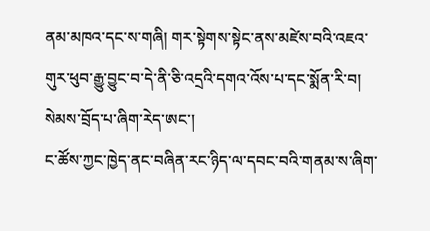ནམ་མཁའ་དང་ས་གཞི། གར་སྟེགས་སྟེང་ནས་མཛེས་བའི་འཇའ་གུར་ཕུབ་རྒྱུ་བྱུང་བ་དེ་ནི་ཅི་འདྲའི་དགའ་འོས་པ་དང་སྨོན་རི་བ། སེམས་བྲོད་པ་ཞིག་རེད་ཨང་།
ང་ཚོས་ཀྱང་ཁྱེད་ནང་བཞིན་རང་ཉིད་ལ་དབང་བའི་གནམ་ས་ཞིག་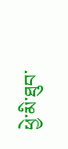ཕྱེ་མི་ཐུབ་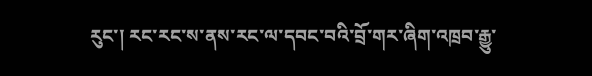རུང་། རང་རང་ས་ནས་རང་ལ་དབང་བའི་བྲོ་གར་ཞིག་འཁྲབ་རྒྱུ་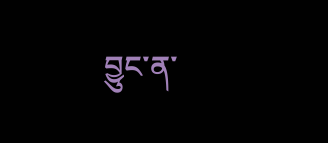བྱུང་ན་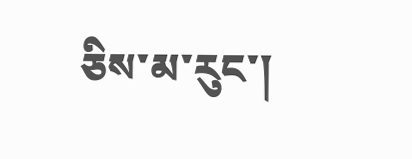ཅིས་མ་རུང་།